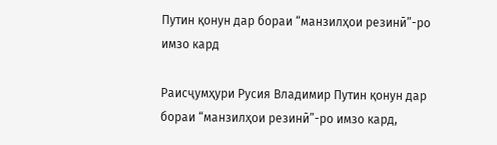Путин қонун дар бораи “манзилҳои резинӣ”-ро имзо кард

Раисҷумҳури Русия Владимир Путин қонун дар бораи “манзилҳои резинӣ”-ро имзо кард,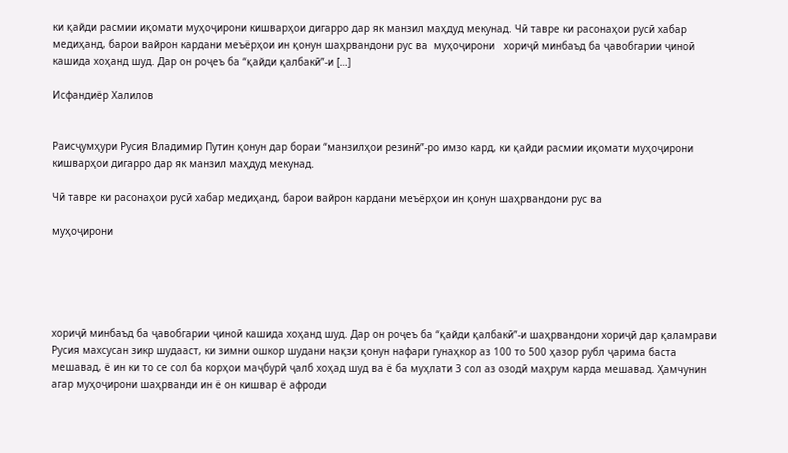ки қайди расмии иқомати муҳоҷирони кишварҳои дигарро дар як манзил маҳдуд мекунад. Чӣ тавре ки расонаҳои русӣ хабар медиҳанд, барои вайрон кардани меъёрҳои ин қонун шаҳрвандони рус ва  муҳоҷирони   хориҷӣ минбаъд ба ҷавобгарии ҷиноӣ кашида хоҳанд шуд. Дар он роҷеъ ба “қайди қалбакӣ”-и […]

Исфандиёр Халилов


Раисҷумҳури Русия Владимир Путин қонун дар бораи “манзилҳои резинӣ”-ро имзо кард, ки қайди расмии иқомати муҳоҷирони кишварҳои дигарро дар як манзил маҳдуд мекунад.

Чӣ тавре ки расонаҳои русӣ хабар медиҳанд, барои вайрон кардани меъёрҳои ин қонун шаҳрвандони рус ва

муҳоҷирони





хориҷӣ минбаъд ба ҷавобгарии ҷиноӣ кашида хоҳанд шуд. Дар он роҷеъ ба “қайди қалбакӣ”-и шаҳрвандони хориҷӣ дар қаламрави Русия махсусан зикр шудааст, ки зимни ошкор шудани нақзи қонун нафари гунаҳкор аз 100 то 500 ҳазор рубл ҷарима баста мешавад, ё ин ки то се сол ба корҳои маҷбурӣ ҷалб хоҳад шуд ва ё ба муҳлати 3 сол аз озодӣ маҳрум карда мешавад. Ҳамчунин агар муҳоҷирони шаҳрванди ин ё он кишвар ё афроди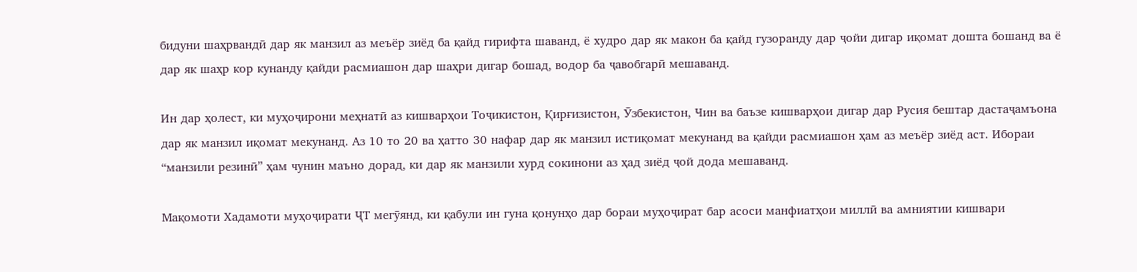бидуни шаҳрвандӣ дар як манзил аз меъёр зиёд ба қайд гирифта шаванд, ё худро дар як макон ба қайд гузоранду дар ҷойи дигар иқомат дошта бошанд ва ё дар як шаҳр кор кунанду қайди расмиашон дар шаҳри дигар бошад, водор ба ҷавобгарӣ мешаванд.

Ин дар ҳолест, ки муҳоҷирони меҳнатӣ аз кишварҳои Тоҷикистон, Қирғизистон, Ӯзбекистон, Чин ва баъзе кишварҳои дигар дар Русия бештар дастаҷамъона дар як манзил иқомат мекунанд. Аз 10 то 20 ва ҳатто 30 нафар дар як манзил истиқомат мекунанд ва қайди расмиашон ҳам аз меъёр зиёд аст. Ибораи “манзили резинӣ” ҳам чунин маъно дорад, ки дар як манзили хурд сокинони аз ҳад зиёд ҷой дода мешаванд.

Мақомоти Хадамоти муҳоҷирати ҶТ мегӯянд, ки қабули ин гуна қонунҳо дар бораи муҳоҷират бар асоси манфиатҳои миллӣ ва амниятии кишвари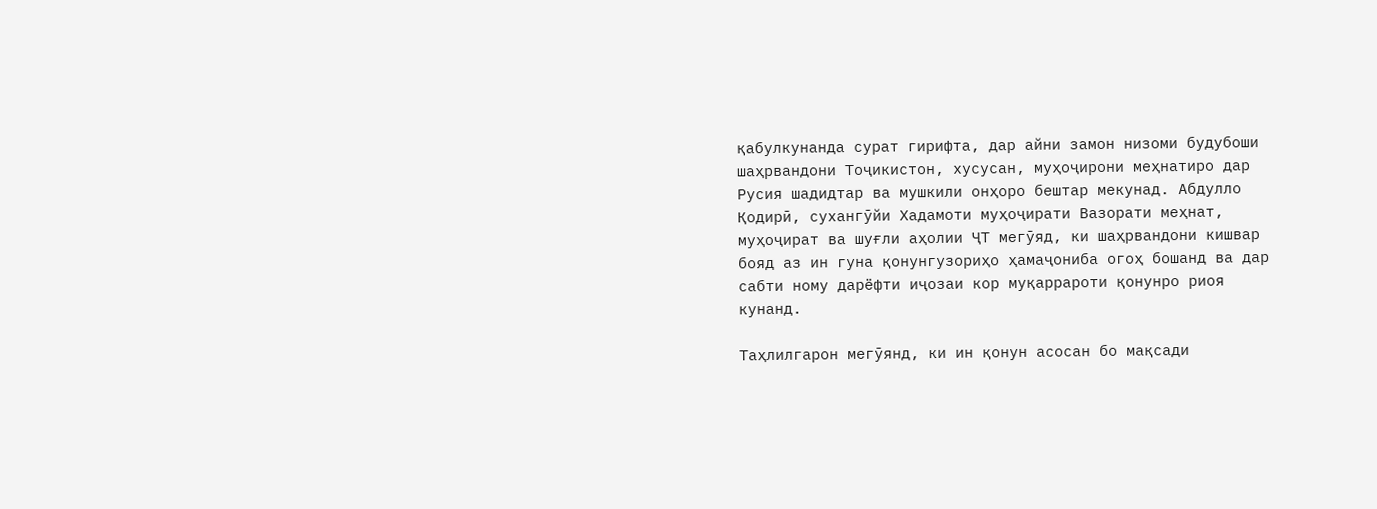қабулкунанда сурат гирифта, дар айни замон низоми будубоши шаҳрвандони Тоҷикистон, хусусан, муҳоҷирони меҳнатиро дар Русия шадидтар ва мушкили онҳоро бештар мекунад. Абдулло Қодирӣ, сухангӯйи Хадамоти муҳоҷирати Вазорати меҳнат, муҳоҷират ва шуғли аҳолии ҶТ мегӯяд, ки шаҳрвандони кишвар бояд аз ин гуна қонунгузориҳо ҳамаҷониба огоҳ бошанд ва дар сабти ному дарёфти иҷозаи кор муқаррароти қонунро риоя кунанд.

Таҳлилгарон мегӯянд, ки ин қонун асосан бо мақсади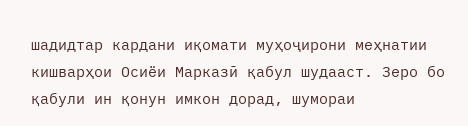шадидтар кардани иқомати муҳоҷирони меҳнатии кишварҳои Осиёи Марказӣ қабул шудааст. Зеро бо қабули ин қонун имкон дорад, шумораи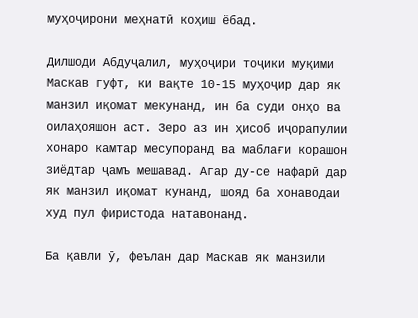муҳоҷирони меҳнатӣ коҳиш ёбад.

Дилшоди Абдуҷалил, муҳоҷири тоҷики муқими Маскав гуфт, ки вақте 10-15 муҳоҷир дар як манзил иқомат мекунанд, ин ба суди онҳо ва оилаҳояшон аст. Зеро аз ин ҳисоб иҷорапулии хонаро камтар месупоранд ва маблағи корашон зиёдтар ҷамъ мешавад. Агар ду-се нафарӣ дар як манзил иқомат кунанд, шояд ба хонаводаи худ пул фиристода натавонанд.

Ба қавли ӯ, феълан дар Маскав як манзили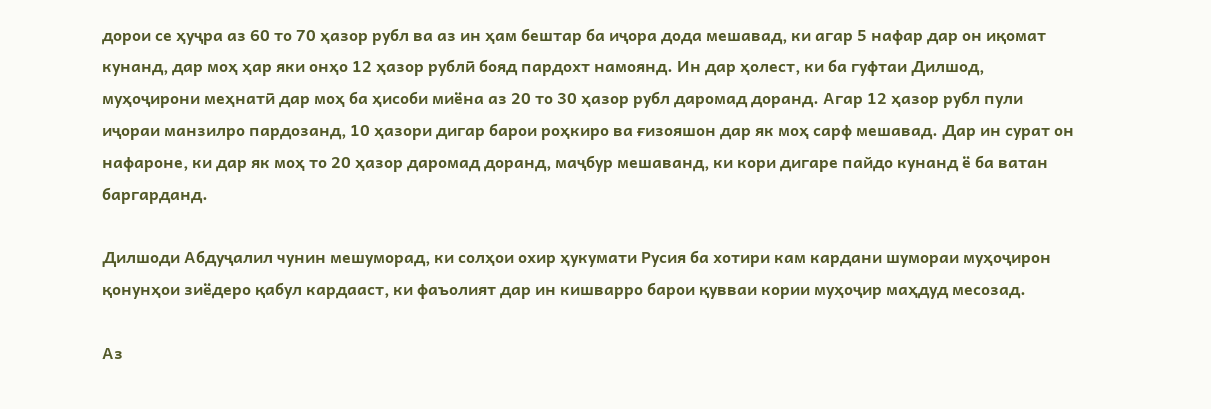дорои се ҳуҷра аз 60 то 70 ҳазор рубл ва аз ин ҳам бештар ба иҷора дода мешавад, ки агар 5 нафар дар он иқомат кунанд, дар моҳ ҳар яки онҳо 12 ҳазор рублӣ бояд пардохт намоянд. Ин дар ҳолест, ки ба гуфтаи Дилшод, муҳоҷирони меҳнатӣ дар моҳ ба ҳисоби миёна аз 20 то 30 ҳазор рубл даромад доранд. Агар 12 ҳазор рубл пули иҷораи манзилро пардозанд, 10 ҳазори дигар барои роҳкиро ва ғизояшон дар як моҳ сарф мешавад. Дар ин сурат он нафароне, ки дар як моҳ то 20 ҳазор даромад доранд, маҷбур мешаванд, ки кори дигаре пайдо кунанд ё ба ватан баргарданд.

Дилшоди Абдуҷалил чунин мешуморад, ки солҳои охир ҳукумати Русия ба хотири кам кардани шумораи муҳоҷирон қонунҳои зиёдеро қабул кардааст, ки фаъолият дар ин кишварро барои қувваи кории муҳоҷир маҳдуд месозад.

Аз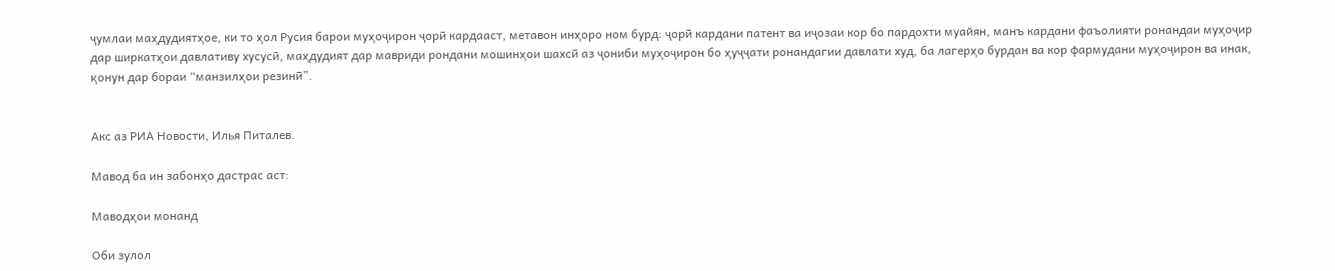ҷумлаи маҳдудиятҳое, ки то ҳол Русия барои муҳоҷирон ҷорӣ кардааст, метавон инҳоро ном бурд: ҷорӣ кардани патент ва иҷозаи кор бо пардохти муайян, манъ кардани фаъолияти ронандаи муҳоҷир дар ширкатҳои давлативу хусусӣ, маҳдудият дар мавриди рондани мошинҳои шахсӣ аз ҷониби муҳоҷирон бо ҳуҷҷати ронандагии давлати худ, ба лагерҳо бурдан ва кор фармудани муҳоҷирон ва инак, қонун дар бораи “манзилҳои резинӣ”.


Акс аз РИА Новости, Илья Питалев.

Мавод ба ин забонҳо дастрас аст:

Маводҳои монанд

Оби зулол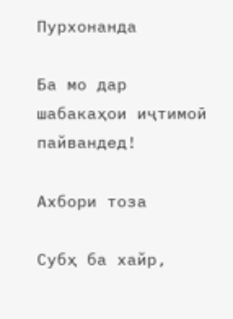Пурхонанда

Ба мо дар шабакаҳои иҷтимоӣ пайвандед!

Ахбори тоза

Субҳ ба хайр,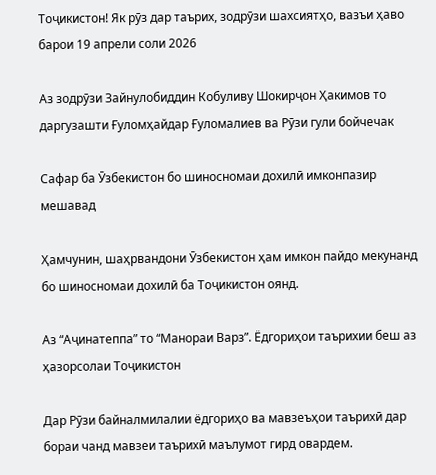Тоҷикистон! Як рӯз дар таърих, зодрӯзи шахсиятҳо, вазъи ҳаво барои 19 апрели соли 2026

Аз зодрӯзи Зайнулобиддин Кобуливу Шокирҷон Ҳакимов то даргузашти Ғуломҳайдар Ғуломалиев ва Рӯзи гули бойчечак

Сафар ба Ӯзбекистон бо шиносномаи дохилӣ имконпазир мешавад

Ҳамчунин, шаҳрвандони Ӯзбекистон ҳам имкон пайдо мекунанд бо шиносномаи дохилӣ ба Тоҷикистон оянд.

Аз “Аҷинатеппа” то “Манораи Варз”. Ёдгориҳои таърихии беш аз ҳазорсолаи Тоҷикистон

Дар Рӯзи байналмилалии ёдгориҳо ва мавзеъҳои таърихӣ дар бораи чанд мавзеи таърихӣ маълумот гирд овардем.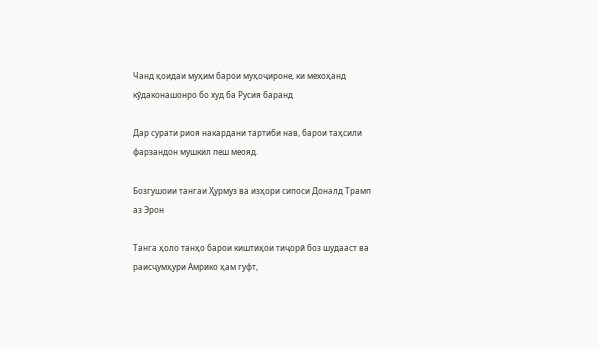Чанд қоидаи муҳим барои муҳоҷироне, ки мехоҳанд кӯдаконашонро бо худ ба Русия баранд

Дар сурати риоя накардани тартиби нав, барои таҳсили фарзандон мушкил пеш меояд.

Бозгушоии тангаи Ҳурмуз ва изҳори сипоси Доналд Трамп аз Эрон

Танга ҳоло танҳо барои киштиҳои тиҷорӣ боз шудааст ва раисҷумҳури Амрико ҳам гуфт,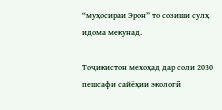“муҳосираи Эрон” то созиши сулҳ идома мекунад.

Тоҷикистон мехоҳад дар соли 2030 пешсафи сайёҳии экологӣ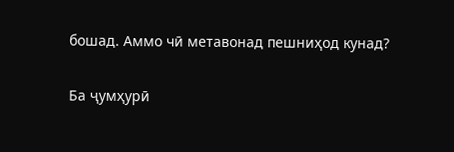бошад. Аммо чӣ метавонад пешниҳод кунад?

Ба ҷумҳурӣ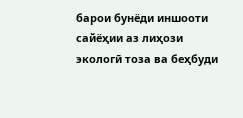барои бунёди иншооти сайёҳии аз лиҳози экологӣ тоза ва беҳбуди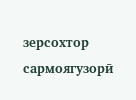зерсохтор сармоягузорӣ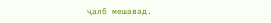ҷалб мешавад.